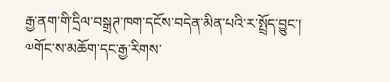རྒྱ་ནག་གི་དྲིལ་བསྒྲཊ་ཁག་དངོས་བདེན་མིན་པའི་ར་སྤྲོད་བྱུང་།
༧གོང་ས་མཆོག་དང་རྒྱ་རིགས་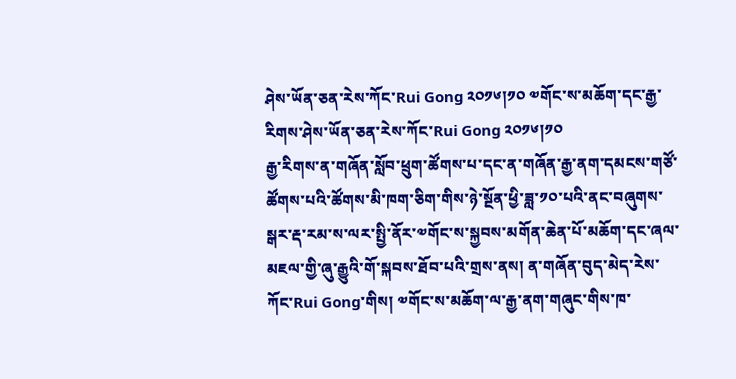ཤེས་ཡོན་ཅན་རེས་ཀོང་Rui Gong ༢༠༡༦།༡༠ ༧གོང་ས་མཆོག་དང་རྒྱ་རིགས་ཤེས་ཡོན་ཅན་རེས་ཀོང་Rui Gong ༢༠༡༦།༡༠
རྒྱ་རིགས་ན་གཞོན་སློབ་ཕྲུག་ཚོགས་པ་དང་ན་གཞོན་རྒྱ་ནག་དམངས་གཙོ་ཚོགས་པའི་ཚོགས་མི་ཁག་ཅིག་གིས་ཉེ་སྔོན་ཕྱི་ཟླ་༡༠་པའི་ནང་བཞུགས་སྒར་རྡ་རམ་ས་ལར་སྤྱི་ནོར་༧གོང་ས་སྐྱབས་མགོན་ཆེན་པོ་མཆོག་དང་ཞལ་མཇལ་གྱི་ཞུ་རྒྱུའི་གོ་སྐབས་ཐོབ་པའི་གྲས་ནས། ན་གཞོན་བུད་མེད་རེས་ཀོང་Rui Gong་གིས། ༧གོང་ས་མཆོག་ལ་རྒྱ་ནག་གཞུང་གིས་ཁ་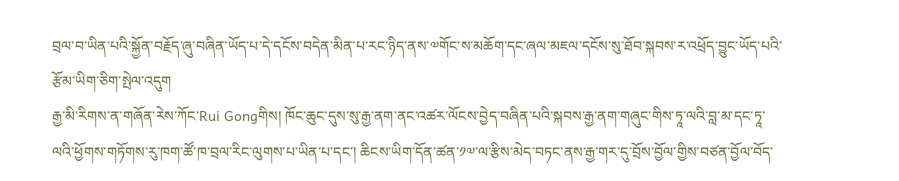བྲལ་བ་ཡིན་པའི་སྐྱོན་བརྗོད་ཞུ་བཞིན་ཡོད་པ་དེ་དངོས་བདེན་མིན་པ་རང་ཉིད་ནས་༧གོང་ས་མཆོག་དང་ཞལ་མཇལ་དངོས་སུ་ཐོབ་སྐབས་ར་འཕྲོད་བྱུང་ཡོད་པའི་རྩོམ་ཡིག་ཅིག་སྤེལ་འདུག
རྒྱ་མི་རིགས་ན་གཞོན་རེས་ཀོང་Rui Gongགིས། ཁོང་ཆུང་དུས་སུ་རྒྱ་ནག་ནང་འཚར་ལོངས་བྱེད་བཞིན་པའི་སྐབས་རྒྱ་ནག་གཞུང་གིས་ཏཱ་ལའི་བླ་མ་དང་ཏཱ་ལའི་ཕྱོགས་གཏོགས་རུ་ཁག་ཚོ་ཁ་བྲལ་རིང་ལུགས་པ་ཡིན་པ་དང་། ཆིངས་ཡིག་དོན་ཚན་༡༧་ལ་རྩིས་མེད་བཏང་ནས་རྒྱ་གར་དུ་བྲོས་བྱོལ་གྱིས་བཙན་བྱོལ་བོད་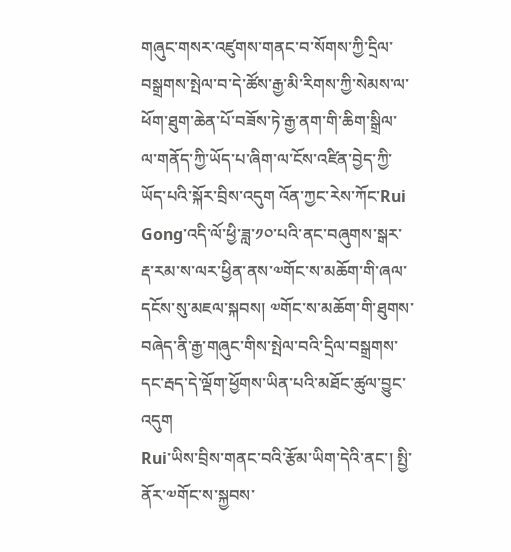གཞུང་གསར་འཛུགས་གནང་བ་སོགས་ཀྱི་དྲིལ་བསྒྲགས་སྤེལ་བ་དེ་ཚོས་རྒྱ་མི་རིགས་ཀྱི་སེམས་ལ་ཕོག་ཐུག་ཆེན་པོ་བཟོས་ཏེ་རྒྱ་ནག་གི་ཆིག་སྒྲིལ་ལ་གནོད་ཀྱི་ཡོད་པ་ཞིག་ལ་ངོས་འཛིན་བྱེད་ཀྱི་ཡོད་པའི་སྐོར་བྲིས་འདུག འོན་ཀྱང་རེས་ཀོང་Rui Gong་འདི་ལོ་ཕྱི་ཟླ་༡༠་པའི་ནང་བཞུགས་སྒར་རྡ་རམ་ས་ལར་ཕྱིན་ནས་༧གོང་ས་མཆོག་གི་ཞལ་དངོས་སུ་མཇལ་སྐབས། ༧གོང་ས་མཆོག་གི་ཐུགས་བཞེད་ནི་རྒྱ་གཞུང་གིས་སྤེལ་བའི་དྲིལ་བསྒྲགས་དང་རྦད་དེ་ལྡོག་ཕྱོགས་ཡིན་པའི་མཐོང་ཚུལ་བྱུང་འདུག
Rui་ཡིས་བྲིས་གནང་བའི་རྩོམ་ཡིག་དེའི་ནང་། སྤྱི་ནོར་༧གོང་ས་སྐྱབས་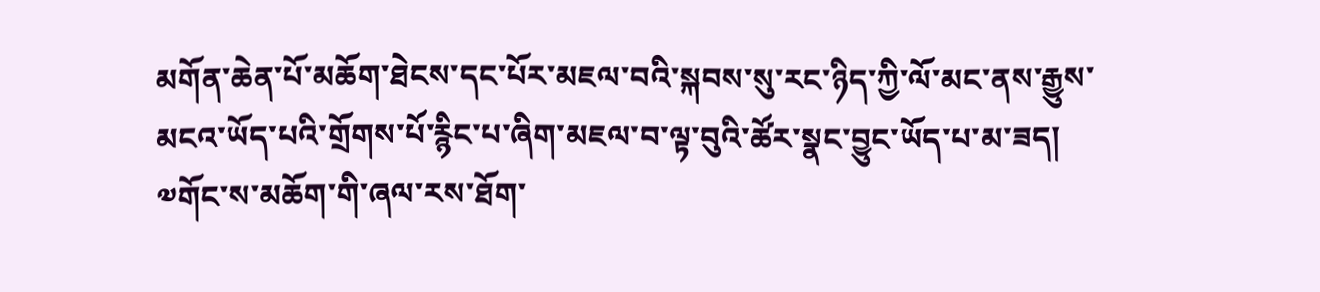མགོན་ཆེན་པོ་མཆོག་ཐེངས་དང་པོར་མཇལ་བའི་སྐབས་སུ་རང་ཉིད་ཀྱི་ལོ་མང་ནས་རྒྱུས་མངའ་ཡོད་པའི་གྲོགས་པོ་རྙིང་པ་ཞིག་མཇལ་བ་ལྟ་བུའི་ཚོར་སྣང་བྱུང་ཡོད་པ་མ་ཟད། ༧གོང་ས་མཆོག་གི་ཞལ་རས་ཐོག་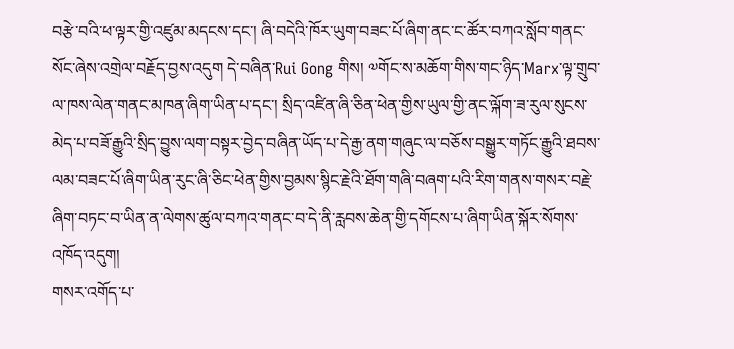བརྩེ་བའི་ཕ་ལྟར་གྱི་འཛུམ་མདངས་དང་། ཞི་བདེའི་ཁོར་ཡུག་བཟང་པོ་ཞིག་ནང་ང་ཚོར་བཀའ་སློབ་གནང་སོང་ཞེས་འགྲེལ་བརྗོད་བྱས་འདུག དེ་བཞིན་Rui Gong གིས། ༧གོང་ས་མཆོག་གིས་གང་ཉིད་Marx་ལྟ་གྲུབ་ལ་ཁས་ལེན་གནང་མཁན་ཞིག་ཡིན་པ་དང་། སྲིད་འཛིན་ཞི་ཅིན་ཕེན་གྱིས་ཡུལ་གྱི་ནང་ལྐོག་ཟ་རུལ་སུངས་མེད་པ་བཟོ་རྒྱུའི་སྲིད་བྱུས་ལག་བསྟར་བྱེད་བཞིན་ཡོད་པ་དེ་རྒྱ་ནག་གཞུང་ལ་བཅོས་བསྒྱུར་གཏོང་རྒྱུའི་ཐབས་ལམ་བཟང་པོ་ཞིག་ཡིན་རུང་ཞི་ཅིང་ཕེན་གྱིས་བྱམས་སྙིང་རྗེའི་ཐོག་གཞི་བཞག་པའི་རིག་གནས་གསར་བརྗེ་ཞིག་བཏང་བ་ཡིན་ན་ལེགས་ཚུལ་བཀའ་གནང་བ་དེ་ནི་རླབས་ཆེན་གྱི་དགོངས་པ་ཞིག་ཡིན་སྐོར་སོགས་འཁོད་འདུག།
གསར་འགོད་པ་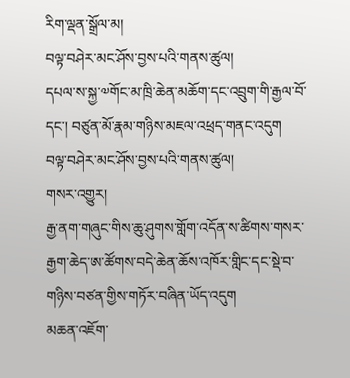རིག་ལྡན་སྒྲོལ་མ།
བལྟ་བཤེར་མང་ཤོས་བྱས་པའི་གནས་ཚུལ།
དཔལ་ས་སྐྱ་༧གོང་མ་ཁྲི་ཆེན་མཆོག་དང་འབྲུག་གི་རྒྱལ་བོ་དང་། བཙུན་མོ་རྣམ་གཉིས་མཇལ་འཕྲད་གནང་འདུག
བལྟ་བཤེར་མང་ཤོས་བྱས་པའི་གནས་ཚུལ།
གསར་འགྱུར།
རྒྱ་ནག་གཞུང་གིས་ཆུ་ཤུགས་གློག་འདོན་ས་ཚིགས་གསར་རྒྱག་ཆེད་ཨ་ཚོགས་བདེ་ཆེན་ཆོས་འཁོར་གླིང་དང་སྡེ་བ་གཉིས་བཙན་གྱིས་གཏོར་བཞིན་ཡོད་འདུག
མཆན་འཇོག་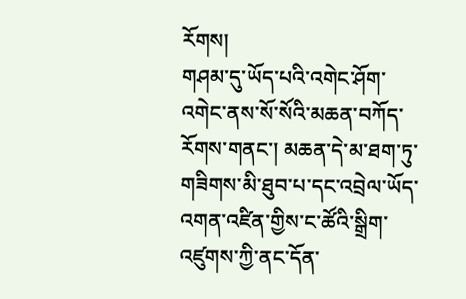རོགས།
གཤམ་དུ་ཡོད་པའི་འགེང་ཤོག་འགེང་ནས་སོ་སོའི་མཆན་བཀོད་རོགས་གནང་། མཆན་དེ་མ་ཐག་ཏུ་གཟིགས་མི་ཐུབ་པ་དང་འབྲེལ་ཡོད་འགན་འཛིན་གྱིས་ང་ཚོའི་སྒྲིག་འཛུགས་ཀྱི་ནང་དོན་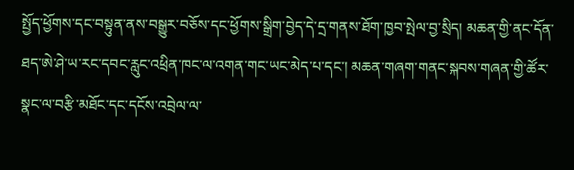སྤྱོད་ཕྱོགས་དང་བསྟུན་ནས་བསྒྱུར་བཅོས་དང་ཕྱོགས་སྒྲིག་བྱེད་དེ་དྲ་གནས་ཐོག་ཁྱབ་སྤེལ་བྱ་སྲིད། མཆན་གྱི་ནང་དོན་ཐད་ཨེ་ཤེ་ཡ་རང་དབང་རླུང་འཕྲིན་ཁང་ལ་འགན་གང་ཡང་མེད་པ་དང་། མཆན་གཞག་གནང་སྐབས་གཞན་གྱི་ཚོར་སྣང་ལ་བརྩི་མཐོང་དང་དངོས་འབྲེལ་ལ་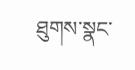ཐུགས་སྣང་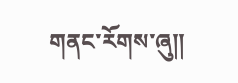གནང་རོགས་ཞུ༎